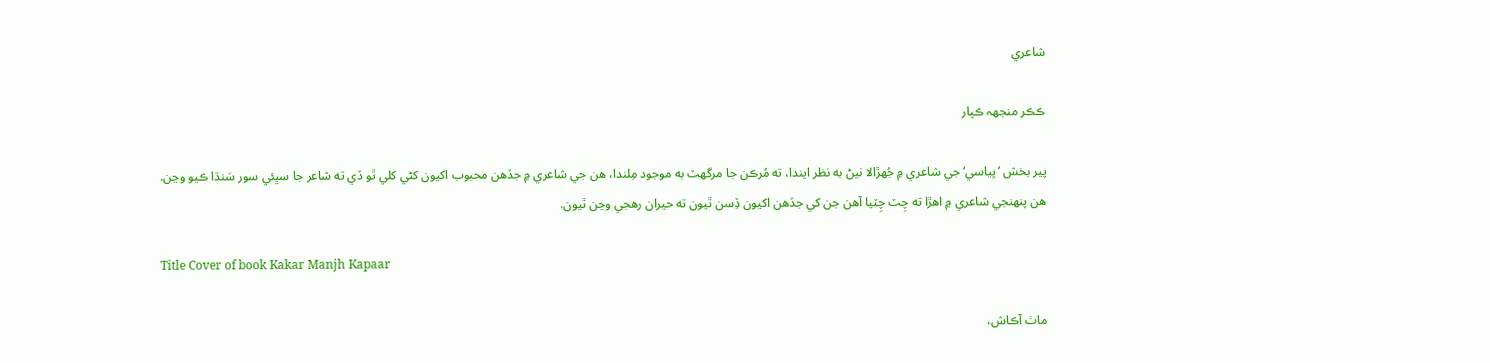شاعري

ڪڪر منجهہ ڪپار

پير بخش ’پياسي‘ جي شاعري ۾ جُھڙالا نيڻ به نظر ايندا، ته مُرڪن جا مرگهٽ به موجود مِلندا، هن جي شاعري ۾ جڏهن محبوب اکيون کڻي کلي ٿو ڏي ته شاعر جا سڀئي سور سَنڌا ڪيو وڃن.
هن پنھنجي شاعري ۾ اهڙا ته چِٽ چِٽيا آهن جن کي جڏهن اکيون ڏِسن ٿيون ته حيران رهجي وڃن ٿيون.

Title Cover of book Kakar Manjh Kapaar

ماٺ آڪاش،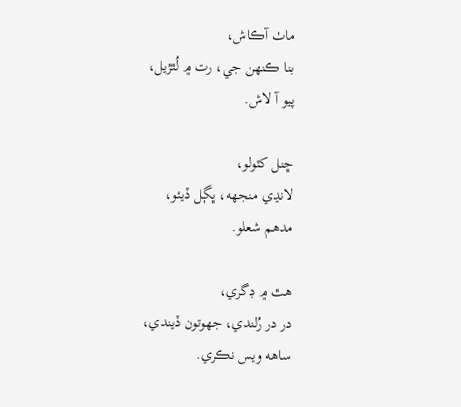ماٺ آڪاش،
بنا ڪنهن جي، رت ۾ لُٿڙيل،
پيو آ لاش.

ڇنل کٽولو،
لانڍي منجهه، ڀڳل ڏيئو،
مدهم شعلو.

هٿ ۾ ڊگري،
در در رُلندي، جهوتون ڏيندي،
ساهه ويس نڪري.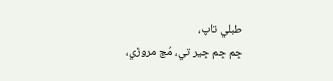طبلي تاپ،
ڇم ڇم ڇير تي، مُڇ مروڙي،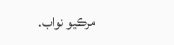مرڪيو نواب.